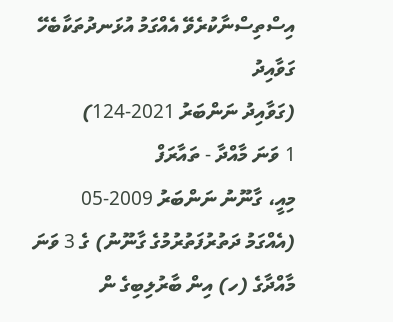އިސްތިސްނާކުރެވޭ އެއްގަމު އުޅަނދުތަކާބެހޭ ގަވާއިދު
(ގަވާއިދު ނަންބަރު 2021-124)
1 ވަނަ މާއްދާ - ތައާރަފް
މިއީ، ގާނޫނު ނަންބަރު 2009-05 (އެއްގަމު ދަތުރުފަތުރުމުގެ ގާނޫނު) ގެ 3 ވަނަ މާއްދާގެ (ހ) އިން ބާރުލިބިގެ ން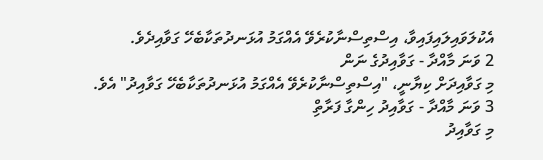އެކުލަވައިލައިފައިވާ، އިސްތިސްނާކުރެވޭ އެއްގަމު އުޅަނދުތަކާބެހޭ ގަވާއިދެވެ.
2 ވަނަ މާއްދާ - ގަވާއިދުގެ ނަން
މި ގަވާއިދަށް ކިޔާނީ، "އިސްތިސްނާކުރެވޭ އެއްގަމު އުޅަނދުތަކާބެހޭ ގަވާއިދު" އެވެ.
3 ވަނަ މާއްދާ - ގަވާއިދު ހިންގާ ފަރާތްި
މި ގަވާއިދު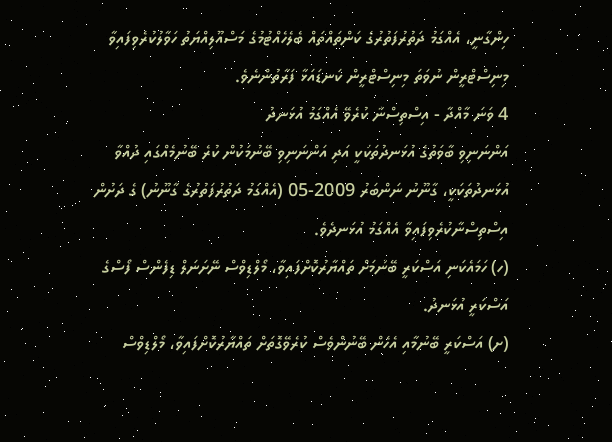ހިންގާނީ، އެއްގަމު ދަތުރުފަތުރުގެ ކަންތައްތައް ބެލެހެއްޓުމުގެ މަސްއޫލިއްޔަތު ހަވާލުކުރެވިފައިވާ މިނިސްޓްރީން ނުވަތަ މިނިސްޓްރީން ކަނޑައަޅާ ފަރާތުންނެވެ.
4 ވަނަ މާއްދާ - އިސްތިސްނާ ކުރެވޭ އެއްގަމު އުޅަނދު
އަންނަނިވި ބާވަތުގެ އުޅަނދުތަކަކީ އަދި އަންނަނިވި ބޭނުމަކުން ކުރެ ބޭނުމެއްގައި ދުއްވާ އުޅަނދުތަކަކީ، ގާނޫނު ނަންބަރު 2009-05 (އެއްގަމު ދަތުރުފަތުރުގެ ގާނޫނު) ގެ ދަށުން އިސްތިސްނާކުރެވިފައިވާ އެއްގަމު އުޅަނދެވެ.
(ހ) ހަމައެކަނި އަސްކަރީ ބޭނުމަށް ތައްޔާރުކޮށްފައިވާ، މޯލްޑިވްސް ނޭށަނަލް ޑިފެންސް ފޯސްގެ އަސްކަރީ އުޅަނދު.
(ށ) އަސްކަރީ ބޭނުމާއި އެހެން ބޭނުންވެސް ކުރެވޭގޮތަށް ތައްޔާރުކޮށްފައިވާ، މޯލްޑިވްސް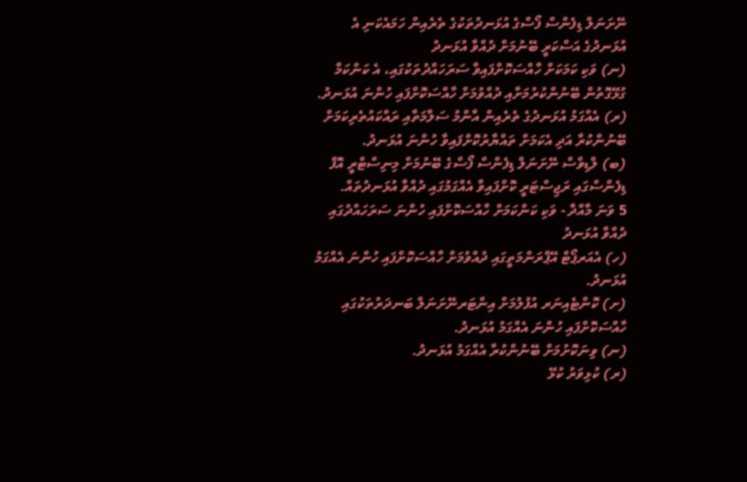ނޭށަނަލް ޑިފެންސް ފޯސްގެ އުޅަނދުތަކުގެ ތެރެއިން ހަމައެކަނި އެ އުޅަނދުގެ އަސްކަރީ ބޭނުމަށް ދުއްވާ އުޅަނދު
(ނ) ވަކި ކަމަކަށް ހާއްސަކޮށްފައިވާ ސަރަހައްދުތަކުގައި، އެ ކަންކަމާ ގުޅޭގޮތުން ބޭނުންކުރުމަށާއި ދުއްވުމަށް ހާއްސަކޮށްފައި ހުންނަ އުޅަނދު.
(ރ) އެއްގަމު އުޅަނދުގެ ތެރެއިން އާންމު ސަލާމަތާއި ރައްކައުތެރިކަމަށް ބޭނުންކުރާ އަދި އެކަމަށް ތައްޔާރުކޮށްފައިވާ ހުންނަ އުޅަނދު.
(ބ) ލްޑިވްސް ނޭށަނަލް ޑިފެންސް ފޯސްގެ ބޭނުމަށް މިނިސްޓްރީ އޮފް ޑިފެންސްގައި ރަޖިސްޓަރީ ކޮށްފައިވާ އެއްގަމުގައި ދުއްވާ އުޅަނދުތައް.
5 ވަނަ މާއްދާ - ވަކި ކަންކަމަށް ހާއްސަކޮށްފައި ހުންނަ ސަރަހައްދުގައި ދުއްވާ އުޅަނދު
(ހ) އެއަރޕޯޓް އޭޕްރަންމަތީގައި ދުއްވުމަށް ހާއްސަކޮށްފައި ހުންނަ އެއްގަމު އުޅަނދު.
(ށ) ކޮންޓެއިނަރ އުފުލުމަށް އިންޓަރނޭށަނަލް ބަނދަރުތަކުގައި ހާއްސަކޮށްފައި ހުންނަ އެއްގަމު އުޅަނދު.
(ނ) ވިނަކޮށުމަށް ބޭނުންކުރާ އެއްގަމު އުޅަނދު.
(ރ) ކުޅިވަރު ކުޅޭ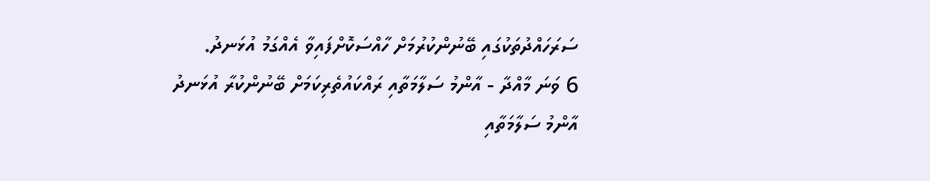ސަރަހައްދުތަކުގައި ބޭނުންކުރުމަށް ހާއްސަކޮށްފައިވާ އެއްގަމު އުޅަނދު.
6 ވަނަ މާއްދާ - އާންމު ސަލާމަތާއި ރައްކައުތެރިކަމަށް ބޭނުންކުރާ އުޅަނދު
އާންމު ސަލާމަތާއި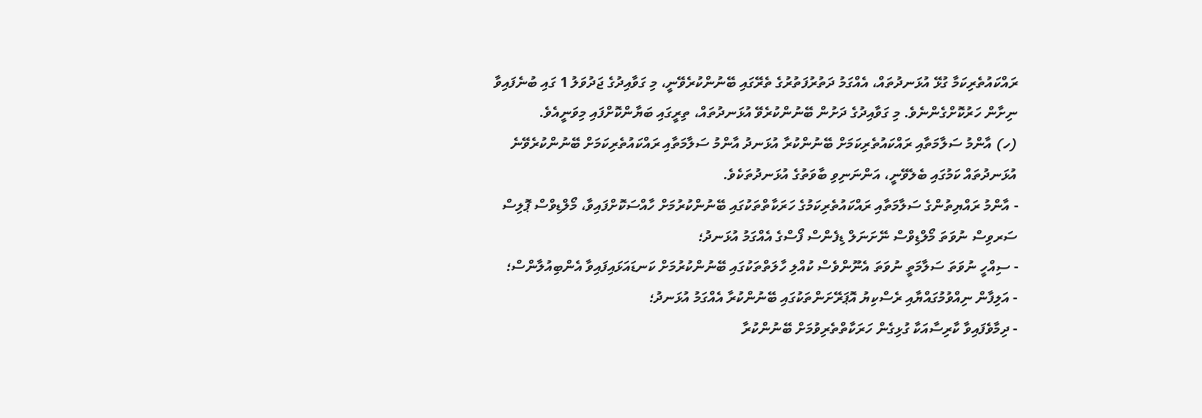ރައްކައުތެރިކަމާ ގުޅޭ އުޅަނދުތައް، އެއްގަމު ދަތުރުފަތުރުގެ ތެރޭގައި ބޭނުންކުރެވޭނީ، މި ގަވާއިދުގެ ޖަދުވަލު 1 ގައި ބުނެފައިވާ ނިށާން ހަރުކޮށްގެންނެވެ. މި ގަވާއިދުގެ ދަށުން ބޭނުންކުރެވޭ އުޅަނދުތައް، ތިރީގައި ބަޔާންކޮށްފައި މިވަނީއެވެ.
(ހ) އާންމު ސަލާމަތާއި ރައްކައުތެރިކަމަށް ބޭނުންކުރާ އުޅަނދު އާންމު ސަލާމަތާއި ރައްކައުތެރިކަމަށް ބޭނުންކުރެވޭނެ އުޅަނދުތައް ކަމުގައި ބެލެވޭނީ، އަންނަނިވި ބާވަތުގެ އުޅަނދުތަކެވެ.
- އާންމު ރައްޔިތުންގެ ސަލާމަތާއި ރައްކައުތެރިކަމުގެ ހަރަކާތްތަކުގައި ބޭނުންކުރުމަށް ހާއްސަކޮށްފައިވާ، މޯލްޑިވްސް ޕޮލިސް ސަރވިސް ނުވަތަ މޯލްޑިވްސް ނޭށަނަލް ޑިފެންސް ފޯސްގެ އެއްގަމު އުޅަނދު؛
- ސިއްހީ ނުވަތަ ސަލާމަތީ ނުވަތަ އެނޫންވެސް ކުއްލި ހާލަތްތަކުގައި ބޭނުންކުރުމަށް ކަނޑައަޅައިފައިވާ އެންބިއުލާންސް؛
- އަލިފާން ނިއްވުމުގައްޔާއި ރެސްކިޔު އޮޕަރޭށަންތަކުގައި ބޭނުންކުރާ އެއްގަމު އުޅަނދު؛
- ދިމާވެފައިވާ ކާރިސާއަކާ ގުޅިގެން ހަރަކާތްތެރިވުމަށް ބޭނުންކުރާ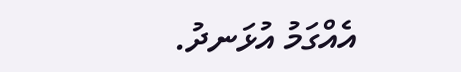އެއްގަމު އުޅަނދު.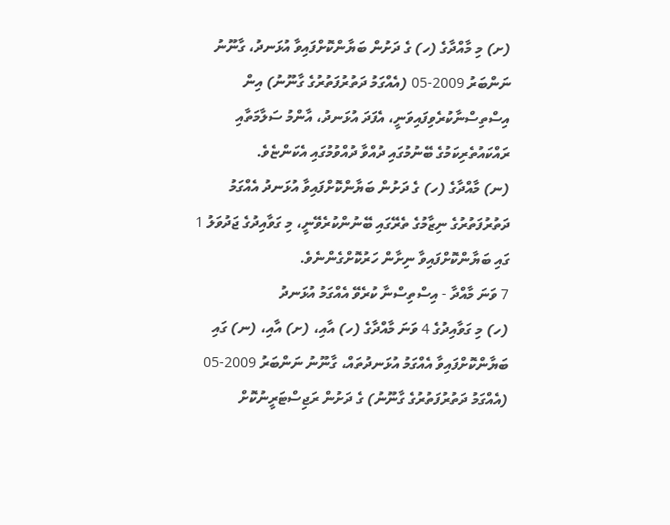(ށ) މި މާއްދާގެ (ހ) ގެ ދަށުން ބަޔާންކޮށްފައިވާ އުޅަނދު، ގާނޫނު ނަންބަރު 2009-05 (އެއްގަމު ދަތުރުފަތުރުގެ ގާނޫނު) އިން އިސްތިސްނާކުރެވިފައިވަނީ، އެފަދަ އުޅަނދު، އާންމު ސަލާމަތާއި ރައްކައުތެރިކަމުގެ ބޭނުމުގައި ދުއްވާ ދުއްވުމުގައި އެކަންޏެވެ.
(ނ) މާއްދާގެ (ހ) ގެ ދަށުން ބަޔާންކޮށްފައިވާ އުޅަނދު އެއްގަމު ދަތުރުފަތުރުގެ ނިޒާމުގެ ތެރޭގައި ބޭނުންކުރެވޭނީ، މި ގަވާއިދުގެ ޖަދުވަލު 1 ގައި ބަޔާންކޮށްފައިވާ ނިށާން ހަރުކޮށްގެންނެވެ.
7 ވަނަ މާއްދާ - އިސްތިސްނާ ކުރެވޭ އެއްގަމު އުޅަނދު
(ހ) މި ގަވާއިދުގެ 4 ވަނަ މާއްދާގެ (ހ) އާއި، (ށ) އާއި، (ނ) ގައި ބަޔާންކޮށްފައިވާ އެއްގަމު އުޅަނދުތައް، ގާނޫނު ނަންބަރު 2009-05 (އެއްގަމު ދަތުރުފަތުރުގެ ގާނޫނު) ގެ ދަށުން ރަޖިސްޓަރީނުކޮށް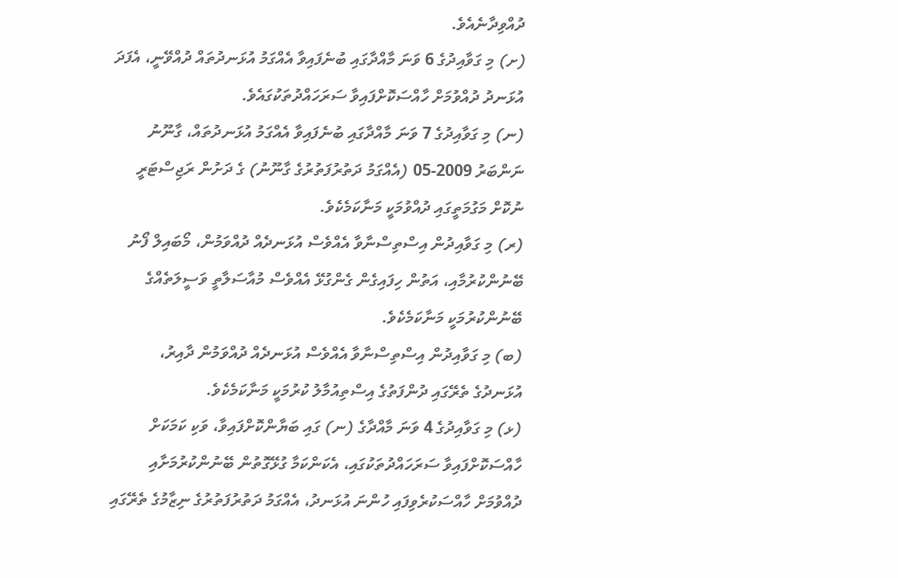ދުއްވިދާނެއެވެ.
(ށ) މި ގަވާއިދުގެ 6 ވަނަ މާއްދާގައި ބުނެފައިވާ އެއްގަމު އުޅަނދުތައް ދުއްވޭނީ، އެފަދަ އުޅަނދު ދުއްވުމަށް ހާއްސަކޮށްފައިވާ ސަރަހައްދުތަކުގައެވެ.
(ނ) މި ގަވާއިދުގެ 7 ވަނަ މާއްދާގައި ބުނެފައިވާ އެއްގަމު އުޅަނދުތައް، ގާނޫނު ނަންބަރު 2009-05 (އެއްގަމު ދަތުރުފަތުރުގެ ގާނޫނު) ގެ ދަށުން ރަޖިސްޓަރީ ނުކޮށް މަގުމަތީގައި ދުއްވުމަކީ މަނާކަމެކެވެ.
(ރ) މި ގަވާއިދުން އިސްތިސްނާވާ އެއްވެސް އުޅަނދެއް ދުއްވަމުން، މޯބައިލް ފޯނު ބޭނުންކުރުމާއި، އަތުން ހިފައިގެން ގެންގުޅޭ އެއްވެސް މުއާސަލާތީ ވަސީލަތެއްގެ ބޭނުންކުރުމަކީ މަނާކަމެކެވެ.
(ބ) މި ގަވާއިދުން އިސްތިސްނާވާ އެއްވެސް އުޅަނދެއް ދުއްވަމުން ދާއިރު، އުޅަނދުގެ ތެރޭގައި ދުންފަތުގެ އިސްތިއުމާލު ކުރުމަކީ މަނާކަމެކެވެ.
(ޅ) މި ގަވާއިދުގެ 4 ވަނަ މާއްދާގެ (ނ) ގައި ބަޔާންކޮށްފައިވާ، ވަކި ކަމަކަށް ހާއްސަކޮށްފައިވާ ސަރަހައްދުތަކުގައި، އެކަންކަމާ ގުޅޭގޮތުން ބޭނުންކުރުމަށާއި ދުއްވުމަށް ހާއްސަކުރެވިފައި ހުންނަ އުޅަނދު، އެއްގަމު ދަތުރުފަތުރުގެ ނިޒާމުގެ ތެރޭގައި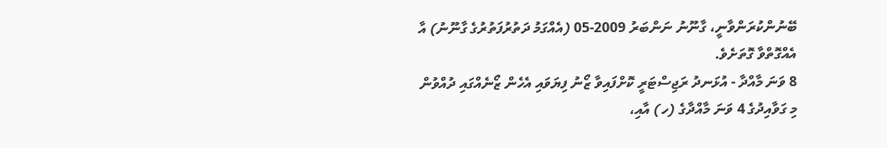ބޭނުންކުރަންވާނީ، ގާނޫނު ނަންބަރު 2009-05 (އެއްގަމު ދަތުރުފަތުރުގެ ގާނޫނު) އާ އެއްގޮތްވާ ގޮތަށެވެ.
8 ވަނަ މާއްދާ - އުޅަނދު ރަޖިސްޓަރީ ކޮށްފައިވާ ޒޯނު ފިޔަވައި އެހެން ޒޯނެއްގައި ދުއްވުން
މި ގަވާއިދުގެ 4 ވަނަ މާއްދާގެ (ހ) އާއި،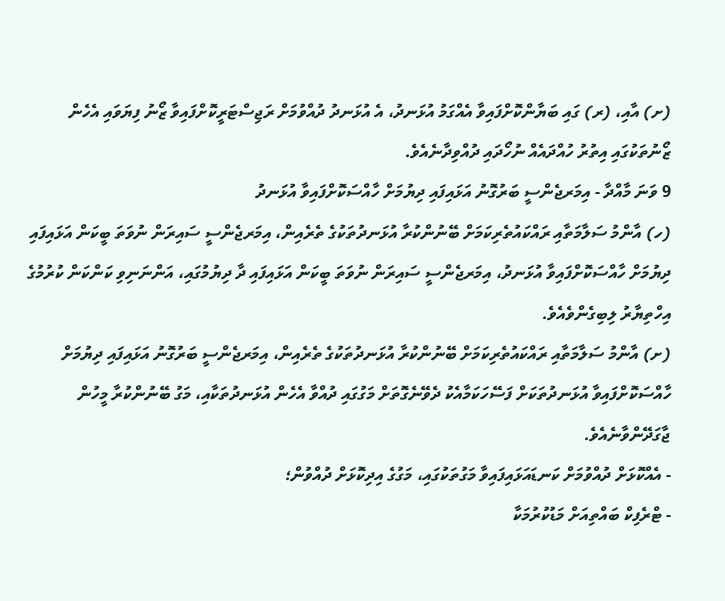(ށ) އާއި، (ރ) ގައި ބަޔާންކޮށްފައިވާ އެއްގަމު އުޅަނދު، އެ އުޅަނދު ދުއްވުމަށް ރަޖިސްޓަރީކޮށްފައިވާ ޒޯނު ފިޔަވައި އެހެން ޒޯނުތަކުގައި އިތުރު ހުއްދައެއް ނުހޯދައި ދުއްވިދާނެއެވެ.
9 ވަނަ މާއްދާ - އިމަރޖެންސީ ބަރުގޮނު އަޅައިފައި ދިޔުމަށް ހާއްސަކޮށްފައިވާ އުޅަނދު
(ހ) އާންމު ސަލާމަތާއި ރައްކައުތެރިކަމަށް ބޭނުންކުރާ އުޅަނދުތަކުގެ ތެރެއިން، އިމަރޖެންސީ ސައިރަން ނުވަތަ ބީކަން އަޅައިފައި ދިޔުމަށް ހާއްސަކޮށްފައިވާ އުޅަނދު، އިމަރޖެންސީ ސައިރަން ނުވަތަ ބީކަން އަޅައިފައި ދާ ދިޔުމުގައި، އަންނަނިވި ކަންކަން ކުރުމުގެ އިހްތިޔާރު ލިބިގެންވެއެވެ.
(ށ) އާންމު ސަލާމަތާއި ރައްކައުތެރިކަމަށް ބޭނުންކުރާ އުޅަނދުތަކުގެ ތެރެއިން، އިމަރޖެންސީ ބަރުގޮނު އަޅައިފައި ދިޔުމަށް ހާއްސަކޮށްފައިވާ އުޅަނދުތަކަށް ފަސޭހަކަމާއެކު ދެވޭނެގޮތަށް މަގުގައި ދުއްވާ އެހެން އުޅަނދުތަކާއި، މަގު ބޭނުންކުރާ މީހުން ޖާގަދޭންވާނެއެވެ.
- އެއްކޮޅަށް ދުއްވުމަށް ކަނޑައަޅައިފައިވާ މަގުތަކުގައި، މަގުގެ އިދިކޮޅަށް ދުއްވުން؛
- ޓްރެފިކް ބައްތިއަށް މަޑުކުރުމަކާ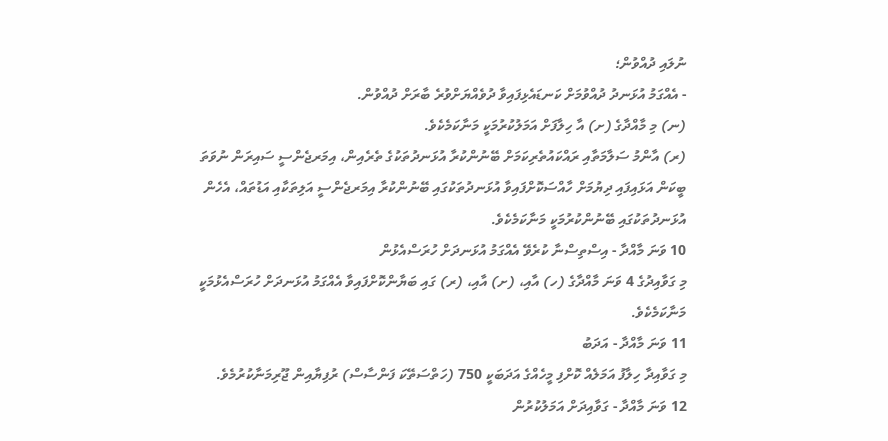ނުލައި ދުއްވުން؛
- އެއްގަމު އުޅަނދު ދުއްވުމަށް ކަނޑައެޅިފައިވާ ދުވެއްޔަށްވުރެ ބާރަށް ދުއްވުން.
(ނ) މި މާއްދާގެ (ށ) އާ ހިލާފަށް އަމަލުކުރުމަކީ މަނާކަމެކެވެ.
(ރ) އާންމު ސަލާމަތާއި ރައްކައުތެރިކަމަށް ބޭނުންކުރާ އުޅަނދުތަކުގެ ތެރެއިން، އިމަރޖެންސީ ސައިރަން ނުވަތަ ބީކަން އަޅައިފައި ދިޔުމަށް ހާއްސަކޮށްފައިވާ އުޅަނދުތަކުގައި ބޭނުންކުރާ އިމަރޖެންސީ އަލިތަކާއި އަޑުތައް، އެހެން އުޅަނދުތަކުގައި ބޭނުންކުރުމަކީ މަނާކަމެކެވެ.
10 ވަނަ މާއްދާ - އިސްތިސްނާ ކުރެވޭ އެއްގަމު އުޅަނދަށް ހުރަސްއެޅުން
މި ގަވާއިދުގެ 4 ވަނަ މާއްދާގެ (ހ) އާއި، (ށ) އާއި، (ރ) ގައި ބަޔާންކޮށްފައިވާ އެއްގަމު އުޅަނދަށް ހުރަސްއެޅުމަކީ މަނާކަމެކެވެ.
11 ވަނަ މާއްދާ - އަދަބު
މި ގަވާއިދާ ހިލާފު އަމަލެއް ކޮށްފި މީހެއްގެ އަދަބަކީ 750 (ހަތްސަތޭކަ ފަންސާސް) ރުފިޔާއިން ޖޫރިމަނާކުރުމެވެ.
12 ވަނަ މާއްދާ - ގަވާއިދަށް އަމަލުކުރުން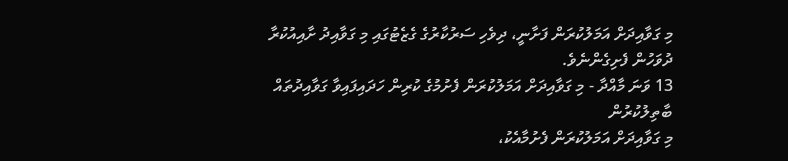މި ގަވާއިދަށް އަމަލުކުރަން ފަށާނީ، ދިވެހި ސަރުކާރުގެ ގެޒެޓުގައި މި ގަވާއިދު ށާއިއުކުރާ ދުވަހުން ފެށިގެންނެވެ.
13 ވަނަ މާއްދާ - މި ގަވާއިދަށް އަމަލުކުރަން ފެށުމުގެ ކުރިން ހަދައިފައިވާ ގަވާއިދުތައް ބާތިލުކުރުން
މި ގަވާއިދަށް އަމަލުކުރަން ފެށުމާއެކު،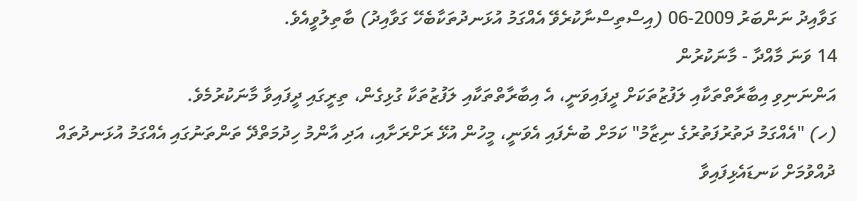ގަވާއިދު ނަންބަރު 2009-06 (އިސްތިސްނާކުރެވޭ އެއްގަމު އުޅަނދުތަކާބެހޭ ގަވާއިދު) ބާތިލުވީއެވެ.
14 ވަނަ މާއްދާ - މާނަކުރުން
އަންނަނިވި އިބާރާތްތަކާއި ލަފުޒުތަކަށް ދީފައިވަނީ، އެ އިބާރާތްތަކާއި ލަފުޒުތަކާ ގުޅިގެން، ތިރީގައި ދީފައިވާ މާނަކުރުމެވެ.
(ހ) "އެއްގަމު ދަތުރުފަތުރުގެ ނިޒާމު" ކަމަށް ބުނެފައި އެވަނީ، މީހުން އުޅޭ ރަށްރަށާއި، އަދި އާންމު ހިދުމަތްދޭ ތަންތަނުގައި އެއްގަމު އުޅަނދުތައް ދުއްވުމަށް ކަނޑައެޅިފައިވާ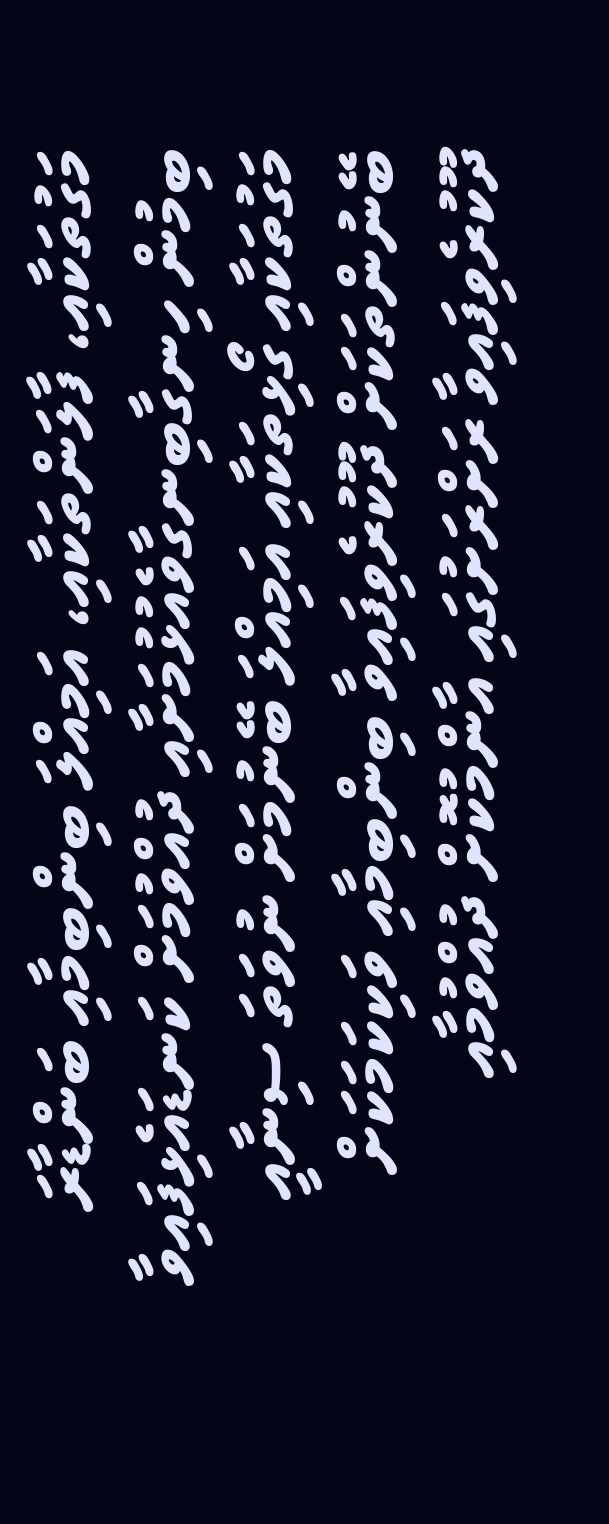މަގުތަކާއި، ފާލަންތަކާއި، އަމިއްލަ ބިންބިމާއި ބަންޑާރަ ބިމުން ހިނގާބިނގާވެއުޅުމަށާއި ދުއްވުމަށް ކަނޑައެޅިފައިވާ މަގުތަކާއި ގޯޅިތަކާއި އަމިއްލަ ބޭނުމަށް ނުވަތަ ސިނާއީ ބޭނުންތަކަށް ދޫކުރެވިފައިވާ ބިންބިމާއި ވަކިކަމަކަށް ދޫކުރެވިފައިވާ ރަށްރަށުގައި އާންމުކޮށް ދުއްވުމާއި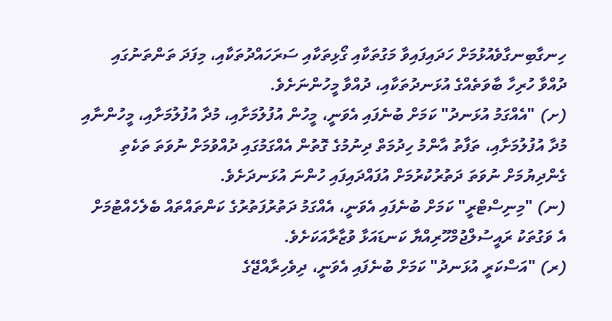ހިނގާބިނގާވެއުޅުމަށް ހަދައިފައިވާ މަގުތަކާއި ގޯޅިތަކާއި ސަރަހައްދުތަކާއި، މިފަދަ ތަންތަނުގައި ދުއްވާ ހުރިހާ ބާވަތެއްގެ އުޅަނދުތަކާއި، ދުއްވާ މީހުންނަށެވެ.
(ށ) "އެއްގަމު އުޅަނދު" ކަމަށް ބުނެފައި އެވަނީ، މީހުން އުފުލުމަށާއި، މުދާ އުފުލުމަށާއި، މީހުންނާއި މުދާ އުފުލުމަށާއި، ތަފާތު އާންމު ހިދުމަތް ދިނުމުގެ ގޮތުން އެއްގަމުގައި ދުއްވުމަށް ނުވަތަ ތަކެތި ގެންދިޔުމަށް ނުވަތަ ދަތުރުކުރުމަށް އުފައްދައިފައި ހުންނަ އުޅަނދަށެވެ.
(ނ) "މިނިސްޓްރީ" ކަމަށް ބުނެފައި އެވަނީ، އެއްގަމު ދަތުރުފަތުރުގެ ކަންތައްތައް ބެލެހެއްޓުމަށް އެ ވަގުތަކު ރައީސުލްޖުމްހޫރިއްޔާ ކަނޑައަޅާ ވުޒާރާއަކަށެވެ.
(ރ) "އަސްކަރީ އުޅަނދު" ކަމަށް ބުނެފައި އެވަނީ، ދިވެހިރާއްޖޭގެ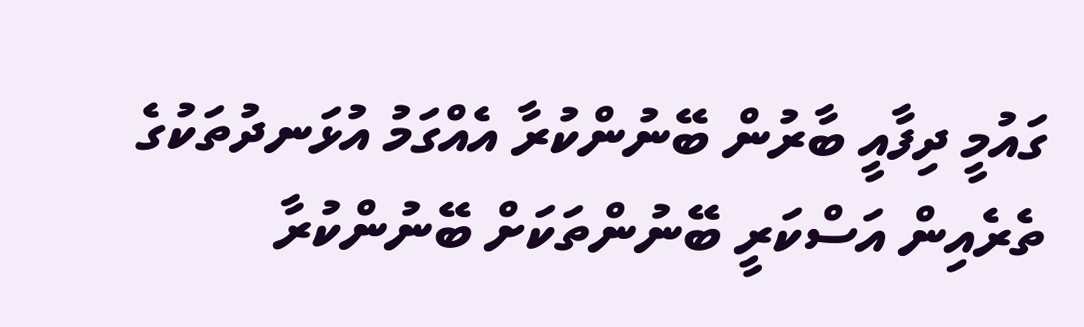ގައުމީ ދިފާއީ ބާރުން ބޭނުންކުރާ އެއްގަމު އުޅަނދުތަކުގެ ތެރެއިން އަސްކަރީ ބޭނުންތަކަށް ބޭނުންކުރާ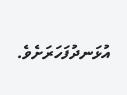އުޅަނދުފަހަރަށެވެ.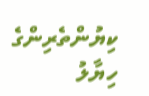ކިޔުންތެރިންގެ ހިޔާލު